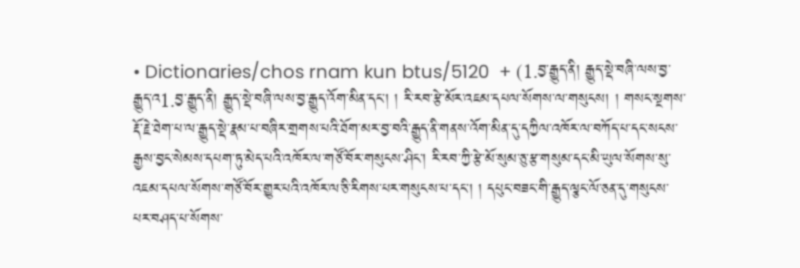• Dictionaries/chos rnam kun btus/5120  + (1.བྱ་རྒྱུད་ནི། རྒྱུད་སྡེ་བཞི་ལས་བྱ་རྒྱུད་འ1.བྱ་རྒྱུད་ནི། རྒྱུད་སྡེ་བཞི་ལས་བྱ་རྒྱུད་འོག་མིན་དང་། ། རི་རབ་རྩེ་མོར་འཇམ་དཔལ་སོགས་ལ་གསུངས། ། གསང་སྔགས་རྡོ་རྗེ་ཐེག་པ་ལ་རྒྱུད་སྡེ་རྣམ་པ་བཞིར་གྲགས་པའི་ཐོག་མར་བྱ་བའི་རྒྱུད་ནི་གནས་འོག་མིན་དུ་དཀྱིལ་འཁོར་ལ་བཀོད་པ་དང་སངས་རྒྱས་བྱང་སེམས་དཔག་ཏུ་མེད་པའི་འཁོར་ལ་གཙོ་བོར་གསུངས་ཤིང་། རི་རབ་ཀྱི་རྩེ་མོ་སུམ་ཅུ་རྩ་གསུམ་དང་མི་ཡུལ་སོགས་སུ་འཇམ་དཔལ་སོགས་གཙོ་བོར་གྱུར་པའི་འཁོར་ལ་ཅི་རིགས་པར་གསུངས་པ་དང་། ། དཔུང་བཟང་གི་རྒྱུད་ལྕང་ལོ་ཅན་དུ་གསུངས་པར་བཤད་པ་སོགས་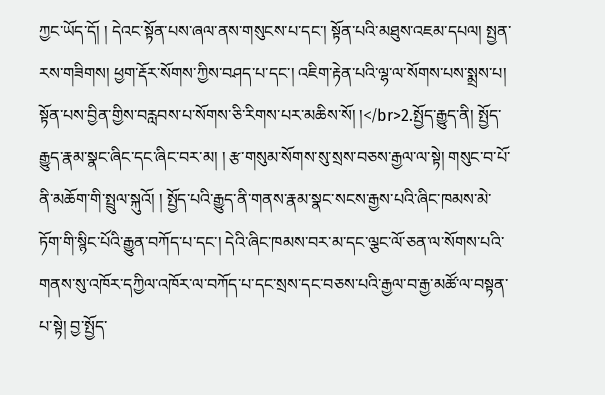ཀྱང་ཡོད་དོ། ། དེའང་སྟོན་པས་ཞལ་ནས་གསུངས་པ་དང་། སྟོན་པའི་མཐུས་འཇམ་དཔལ། སྤྱན་རས་གཟིགས། ཕྱག་རྡོར་སོགས་ཀྱིས་བཤད་པ་དང་། འཇིག་རྟེན་པའི་ལྷ་ལ་སོགས་པས་སྨྲས་པ། སྟོན་པས་བྱིན་གྱིས་བརླབས་པ་སོགས་ཅི་རིགས་པར་མཆིས་སོ། །</br>2.སྤྱོད་རྒྱུད་ནི། སྤྱོད་རྒྱུད་རྣམ་སྣང་ཞིང་དང་ཞིང་བར་མ། ། རྩ་གསུམ་སོགས་སུ་སྲས་བཅས་རྒྱལ་ལ་སྟེ། གསུང་བ་པོ་ནི་མཆོག་གི་སྤྲུལ་སྐུའོ། ། སྤྱོད་པའི་རྒྱུད་ནི་གནས་རྣམ་སྣང་སངས་རྒྱས་པའི་ཞིང་ཁམས་མེ་ཏོག་གི་སྙིང་པོའི་རྒྱུན་བཀོད་པ་དང་། དེའི་ཞིང་ཁམས་བར་མ་དང་ལྕང་ལོ་ཅན་ལ་སོགས་པའི་གནས་སུ་འཁོར་དཀྱིལ་འཁོར་ལ་བཀོད་པ་དང་སྲས་དང་བཅས་པའི་རྒྱལ་བ་རྒྱ་མཚོ་ལ་བསྟན་པ་སྟེ། བྱ་སྤྱོད་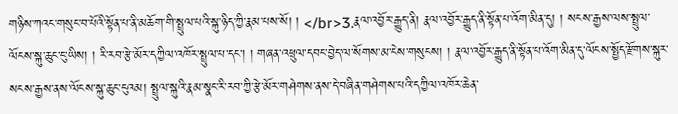གཉིས་ཀའང་གསུང་བ་པོའི་སྟོན་པ་ནི་མཆོག་གི་སྤྲུལ་པའི་སྐུ་ཉིད་ཀྱི་རྣམ་པས་སོ། ། </br>3.རྣལ་འབྱོར་རྒྱུད་ནི། རྣལ་འབྱོར་རྒྱུད་ནི་སྟོན་པ་འོག་མིན་དུ། ། སངས་རྒྱས་ལས་སྤྲུལ་ལོངས་སྐུ་ཆུང་ངུ་ཡིས། ། རི་རབ་རྩེ་མོར་དཀྱིལ་འཁོར་སྤྲུལ་པ་དང་། ། གཞན་འཕྲུལ་དབང་བྱེད་ལ་སོགས་མ་ངེས་གསུངས། ། རྣལ་འབྱོར་རྒྱུད་ནི་སྟོན་པ་འོག་མིན་དུ་ལོངས་སྤྱོད་རྫོགས་སྐུར་སངས་རྒྱས་ནས་ལོངས་སྐུ་ཆུང་ངུའམ། སྤྲུལ་སྐུའི་རྣམ་སྣང་རི་རབ་ཀྱི་རྩེ་མོར་གཤེགས་ནས་དེ་བཞིན་གཤེགས་པའི་དཀྱིལ་འཁོར་ཆེན་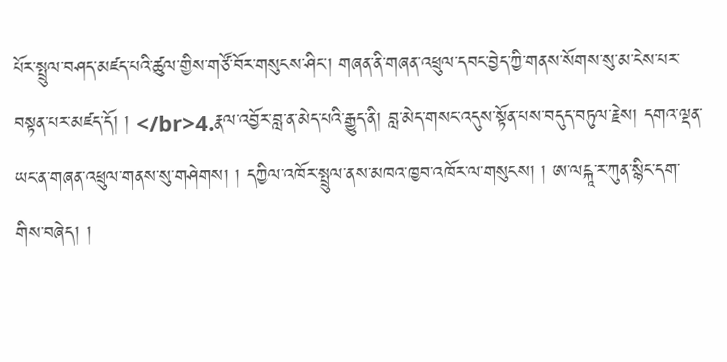པོར་སྤྲུལ་བཤད་མཛད་པའི་ཚུལ་གྱིས་གཙོ་བོར་གསུངས་ཤིང་། གཞན་ནི་གཞན་འཕྲུལ་དབང་བྱེད་ཀྱི་གནས་སོགས་སུ་མ་ངེས་པར་བསྟན་པར་མཛད་དོ། ། </br>4.རྣལ་འབྱོར་བླ་ན་མེད་པའི་རྒྱུད་ནི། བླ་མེད་གསང་འདུས་སྟོན་པས་བདུད་བཏུལ་རྗེས། དགའ་ལྡན་ཡང་ན་གཞན་འཕྲུལ་གནས་སུ་གཤེགས། ། དཀྱིལ་འཁོར་སྤྲུལ་ནས་མཁའ་ཁྱབ་འཁོར་ལ་གསུངས། ། ཨ་ལངྐཱ་ར་ཀུན་སྙིང་དག་གིས་བཞེད། །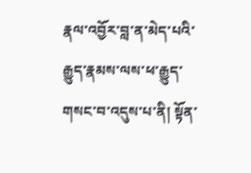རྣལ་འབྱོར་བླ་ན་མེད་པའི་རྒྱུད་རྣམས་ལས་ཕ་རྒྱུད་གསང་བ་འདུས་པ་ནི། སྟོན་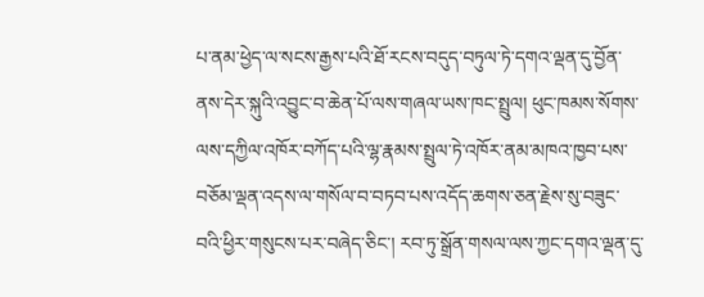པ་ནམ་ཕྱེད་ལ་སངས་རྒྱས་པའི་ཐོ་རངས་བདུད་བཏུལ་ཏེ་དགའ་ལྡན་དུ་བྱོན་ནས་དེར་སྐུའི་འབྱུང་བ་ཆེན་པོ་ལས་གཞལ་ཡས་ཁང་སྤྲུལ། ཕུང་ཁམས་སོགས་ལས་དཀྱིལ་འཁོར་བཀོད་པའི་ལྷ་རྣམས་སྤྲུལ་ཏེ་འཁོར་ནམ་མཁའ་ཁྱབ་པས་བཅོམ་ལྡན་འདས་ལ་གསོལ་བ་བཏབ་པས་འདོད་ཆགས་ཅན་རྗེས་སུ་བཟུང་བའི་ཕྱིར་གསུངས་པར་བཞེད་ཅིང་། རབ་ཏུ་སྒྲོན་གསལ་ལས་ཀྱང་དགའ་ལྡན་དུ་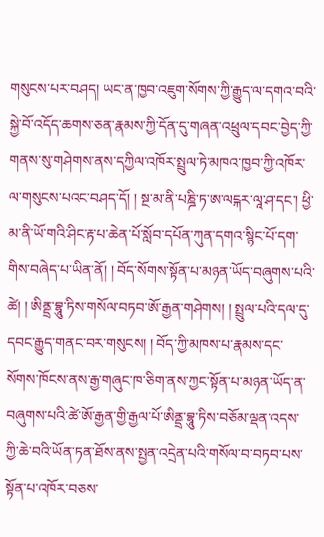གསུངས་པར་བཤད། ཡང་ན་ཁྱབ་འཇུག་སོགས་ཀྱི་རྒྱུད་ལ་དགའ་བའི་སྐྱེ་བོ་འདོད་ཆགས་ཅན་རྣམས་ཀྱི་དོན་དུ་གཞན་འཕྲུལ་དབང་བྱེད་ཀྱི་གནས་སུ་གཤེགས་ནས་དཀྱིལ་འཁོར་སྤྲུལ་ཏེ་མཁའ་ཁྱབ་ཀྱི་འཁོར་ལ་གསུངས་པའང་བཤད་དོ། ། སྔ་མ་ནི་པཎྜི་ཏ་ཨ་ལངྐར་ལཱ་ཤ་དང་། ཕྱི་མ་ནི་ཡོ་གའི་ཤིང་རྟ་པ་ཆེན་པོ་སློབ་དཔོན་ཀུན་དགའ་སྙིང་པོ་དག་གིས་བཞེད་པ་ཡིན་ནོ། ། བོད་སོགས་སྟོན་པ་མཉན་ཡོད་བཞུགས་པའི་ཚེ། ། ཨིནྡྲ་བྷཱུ་ཏིས་གསོལ་བཏབ་ཨོ་རྒྱན་གཤེགས། ། སྤྲུལ་པའི་དལ་དུ་དབང་རྒྱུད་གནང་བར་གསུངས། ། བོད་ཀྱི་མཁས་པ་རྣམས་དང་སོགས་ཁོངས་ནས་རྒྱ་གཞུང་ཁ་ཅིག་ནས་ཀྱང་སྟོན་པ་མཉན་ཡོད་ན་བཞུགས་པའི་ཚེ་ཨོ་རྒྱན་གྱི་རྒྱལ་པོ་ཨིནྡྲ་བྷཱུ་ཏིས་བཅོམ་ལྡན་འདས་ཀྱི་ཆེ་བའི་ཡོན་ཏན་ཐོས་ནས་སྤྱན་འདྲེན་པའི་གསོལ་བ་བཏབ་པས་སྟོན་པ་འཁོར་བཅས་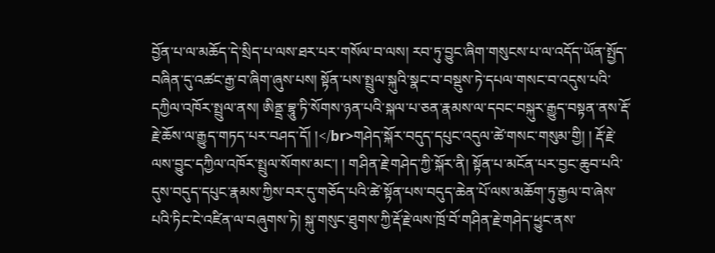བྱོན་པ་ལ་མཆོད་དེ་སྲིད་པ་ལས་ཐར་པར་གསོལ་བ་ལས། རབ་ཏུ་བྱུང་ཞིག་གསུངས་པ་ལ་འདོད་ཡོན་སྤྱོད་བཞིན་དུ་འཚང་རྒྱ་བ་ཞིག་ཞུས་པས། སྟོན་པས་སྤྲུལ་སྐུའི་སྣང་བ་བསྡུས་ཏེ་དཔལ་གསང་བ་འདུས་པའི་དཀྱིལ་འཁོར་སྤྲུལ་ནས། ཨིནྡྲ་བྷཱུ་ཏི་སོགས་ཉན་པའི་སྐལ་པ་ཅན་རྣམས་ལ་དབང་བསྐུར་རྒྱུད་བསྟན་ནས་རྡོ་རྗེ་ཆོས་ལ་རྒྱུད་གཏད་པར་བཤད་དོ། །</br>གཤེད་སྐོར་བདུད་དཔུང་འདུལ་ཚེ་གསང་གསུམ་གྱི། ། རྡོ་རྗེ་ལས་བྱུང་དཀྱིལ་འཁོར་སྤྲུལ་སོགས་མང་། ། གཤིན་རྗེ་གཤེད་ཀྱི་སྐོར་ནི། སྟོན་པ་མངོན་པར་བྱང་ཆུབ་པའི་དུས་བདུད་དཔུང་རྣམས་ཀྱིས་བར་དུ་གཅོད་པའི་ཚེ་སྟོན་པས་བདུད་ཆེན་པོ་ལས་མཆོག་ཏུ་རྒྱལ་བ་ཞེས་པའི་ཏིང་ངེ་འཛིན་ལ་བཞུགས་ཏེ། སྐུ་གསུང་ཐུགས་ཀྱི་རྡོ་རྗེ་ལས་ཁྲོ་བོ་གཤིན་རྗེ་གཤེད་ཕྱུང་ནས་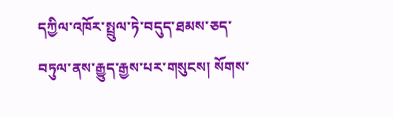དཀྱིལ་འཁོར་སྤྲུལ་ཏེ་བདུད་ཐམས་ཅད་བཏུལ་ནས་རྒྱུད་རྒྱས་པར་གསུངས། སོགས་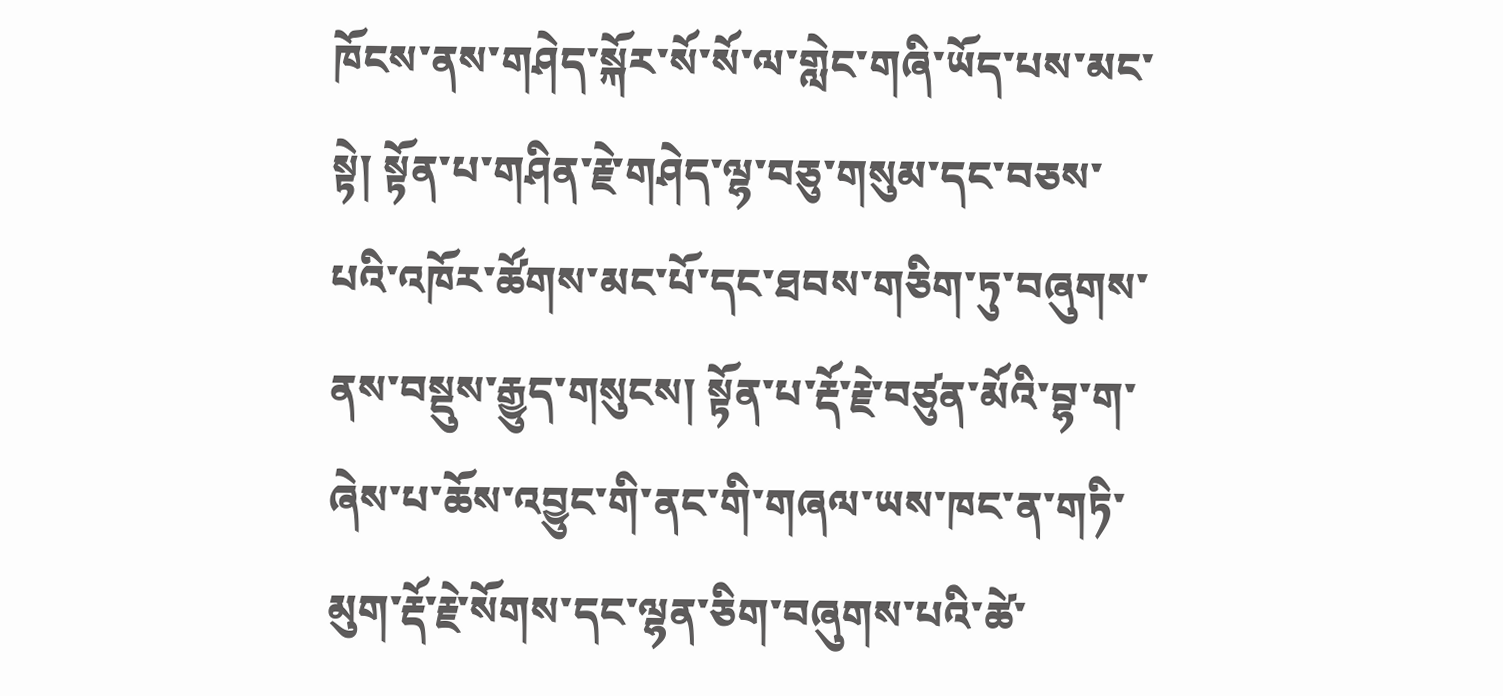ཁོངས་ནས་གཤེད་སྐོར་སོ་སོ་ལ་གླེང་གཞི་ཡོད་པས་མང་སྟེ། སྟོན་པ་གཤིན་རྗེ་གཤེད་ལྷ་བཅུ་གསུམ་དང་བཅས་པའི་འཁོར་ཚོགས་མང་པོ་དང་ཐབས་གཅིག་ཏུ་བཞུགས་ནས་བསྡུས་རྒྱུད་གསུངས། སྟོན་པ་རྡོ་རྗེ་བཙུན་མོའི་བྷ་ག་ཞེས་པ་ཆོས་འབྱུང་གི་ནང་གི་གཞལ་ཡས་ཁང་ན་གཏི་མུག་རྡོ་རྗེ་སོགས་དང་ལྷན་ཅིག་བཞུགས་པའི་ཚེ་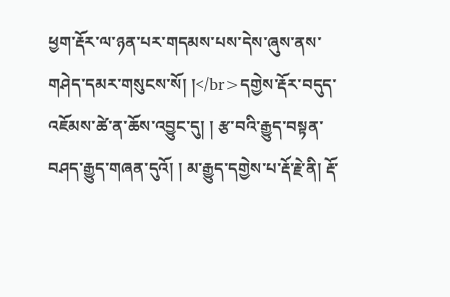ཕྱག་རྡོར་ལ་ཉན་པར་གདམས་པས་དེས་ཞུས་ནས་གཤེད་དམར་གསུངས་སོ། །</br>དགྱེས་རྡོར་བདུད་འཇོམས་ཚེ་ན་ཆོས་འབྱུང་དུ། ། རྩ་བའི་རྒྱུད་བསྟན་བཤད་རྒྱུད་གཞན་དུའོ། ། མ་རྒྱུད་དགྱེས་པ་རྡོ་རྗེ་ནི། རྡོ་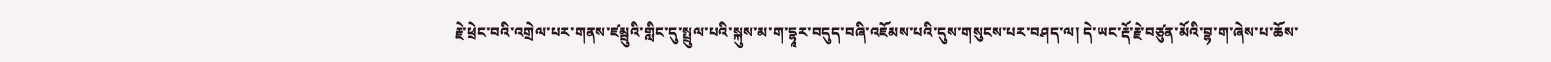རྗེ་ཕྲེང་བའི་འགྲེལ་པར་གནས་ཛམྦུའི་གླིང་དུ་སྤྲུལ་པའི་སྐུས་མ་ག་དྷཱར་བདུད་བཞི་འཇོམས་པའི་དུས་གསུངས་པར་བཤད་ལ། དེ་ཡང་རྡོ་རྗེ་བཙུན་མོའི་བྷ་ག་ཞེས་པ་ཆོས་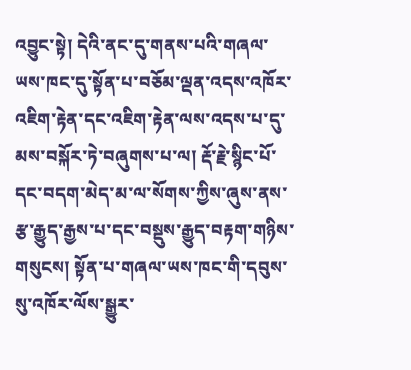འབྱུང་སྟེ། དེའི་ནང་དུ་གནས་པའི་གཞལ་ཡས་ཁང་དུ་སྟོན་པ་བཅོམ་ལྡན་འདས་འཁོར་འཇིག་རྟེན་དང་འཇིག་རྟེན་ལས་འདས་པ་དུ་མས་བསྐོར་ཏེ་བཞུགས་པ་ལ། རྡོ་རྗེ་སྙིང་པོ་དང་བདག་མེད་མ་ལ་སོགས་ཀྱིས་ཞུས་ནས་རྩ་རྒྱུད་རྒྱས་པ་དང་བསྡུས་རྒྱུད་བརྟག་གཉིས་གསུངས། སྟོན་པ་གཞལ་ཡས་ཁང་གི་དབུས་སུ་འཁོར་ལོས་སྒྱུར་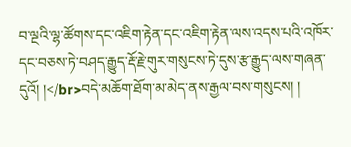བ་ལྔའི་ལྷ་ཚོགས་དང་འཇིག་རྟེན་དང་འཇིག་རྟེན་ལས་འདས་པའི་འཁོར་དང་བཅས་ཏེ་བཤད་རྒྱུད་རྡོ་རྗེ་གུར་གསུངས་ཏེ་དུས་རྩ་རྒྱུད་ལས་གཞན་དུའོ། །</br>བདེ་མཆོག་ཐོག་མ་མེད་ནས་རྒྱལ་བས་གསུངས། །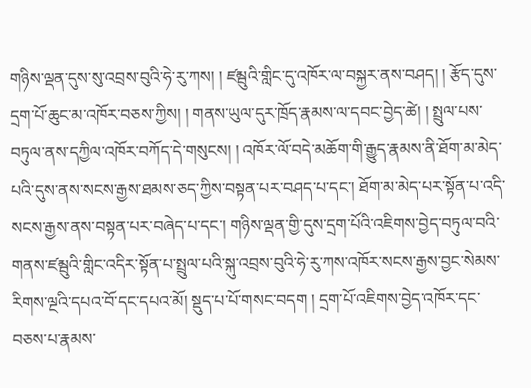གཉིས་ལྡན་དུས་སུ་འབྲས་བུའི་ཧེ་རུ་ཀས། ། ཛམྦུའི་གླིང་དུ་འཁོར་ལ་བསྐྱར་ནས་བཤད། ། རྩོད་དུས་དྲག་པོ་ཆུང་མ་འཁོར་བཅས་ཀྱིས། ། གནས་ཡུལ་དུར་ཁྲོད་རྣམས་ལ་དབང་བྱེད་ཚེ། ། སྤྲུལ་པས་བཏུལ་ནས་དཀྱིལ་འཁོར་བཀོད་དེ་གསུངས། ། འཁོར་ལོ་བདེ་མཆོག་གི་རྒྱུད་རྣམས་ནི་ཐོག་མ་མེད་པའི་དུས་ནས་སངས་རྒྱས་ཐམས་ཅད་ཀྱིས་བསྟན་པར་བཤད་པ་དང་། ཐོག་མ་མེད་པར་སྟོན་པ་འདི་སངས་རྒྱས་ནས་བསྟན་པར་བཞེད་པ་དང་། གཉིས་ལྡན་གྱི་དུས་དྲག་པོའི་འཇིགས་བྱེད་བཏུལ་བའི་གནས་ཛམྦུའི་གླིང་འདིར་སྟོན་པ་སྤྲུལ་པའི་སྐུ་འབྲས་བུའི་ཧེ་རུ་ཀས་འཁོར་སངས་རྒྱས་བྱང་སེམས་རིགས་ལྔའི་དཔའ་བོ་དང་དཔའ་མོ། སྡུད་པ་པོ་གསང་བདག ། དྲག་པོ་འཇིགས་བྱེད་འཁོར་དང་བཅས་པ་རྣམས་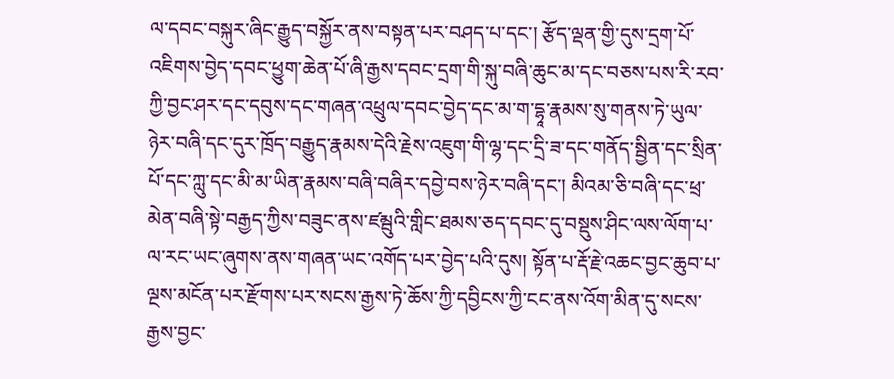ལ་དབང་བསྐུར་ཞིང་རྒྱུད་བསྐྱོར་ནས་བསྟན་པར་བཤད་པ་དང་། རྩོད་ལྡན་གྱི་དུས་དྲག་པོ་འཇིགས་བྱེད་དབང་ཕྱུག་ཆེན་པོ་ཞི་རྒྱས་དབང་དྲག་གི་སྐུ་བཞི་ཆུང་མ་དང་བཅས་པས་རི་རབ་ཀྱི་བྱང་ཤར་དང་དབུས་དང་གཞན་འཕྲུལ་དབང་བྱེད་དང་མ་ག་དྷཱ་རྣམས་སུ་གནས་ཏེ་ཡུལ་ཉེར་བཞི་དང་དུར་ཁྲོད་བརྒྱུད་རྣམས་དེའི་རྗེས་འཇུག་གི་ལྷ་དང་དྲི་ཟ་དང་གནོད་སྦྱིན་དང་སྲིན་པོ་དང་ཀླུ་དང་མི་མ་ཡིན་རྣམས་བཞི་བཞིར་དབྱེ་བས་ཉེར་བཞི་དང་། མིའམ་ཅི་བཞི་དང་ཕྲ་མེན་བཞི་སྟེ་བརྒྱད་ཀྱིས་བཟུང་ནས་ཛམྦུའི་གླིང་ཐམས་ཅད་དབང་དུ་བསྡུས་ཤིང་ལས་ལོག་པ་ལ་རང་ཡང་ཞུགས་ནས་གཞན་ཡང་འགོད་པར་བྱེད་པའི་དུས། སྟོན་པ་རྡོ་རྗེ་འཆང་བྱང་ཆུབ་པ་ལྔས་མངོན་པར་རྫོགས་པར་སངས་རྒྱས་ཏེ་ཆོས་ཀྱི་དབྱིངས་ཀྱི་ངང་ནས་འོག་མིན་དུ་སངས་རྒྱས་བྱང་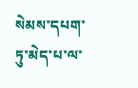སེམས་དཔག་ཏུ་མེད་པ་ལ་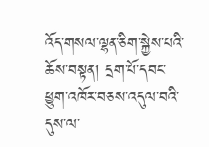འོད་གསལ་ལྷན་ཅིག་སྐྱེས་པའི་ཆོས་བསྟན། དྲག་པོ་དབང་ཕྱུག་འཁོར་བཅས་འདུལ་བའི་དུས་ལ་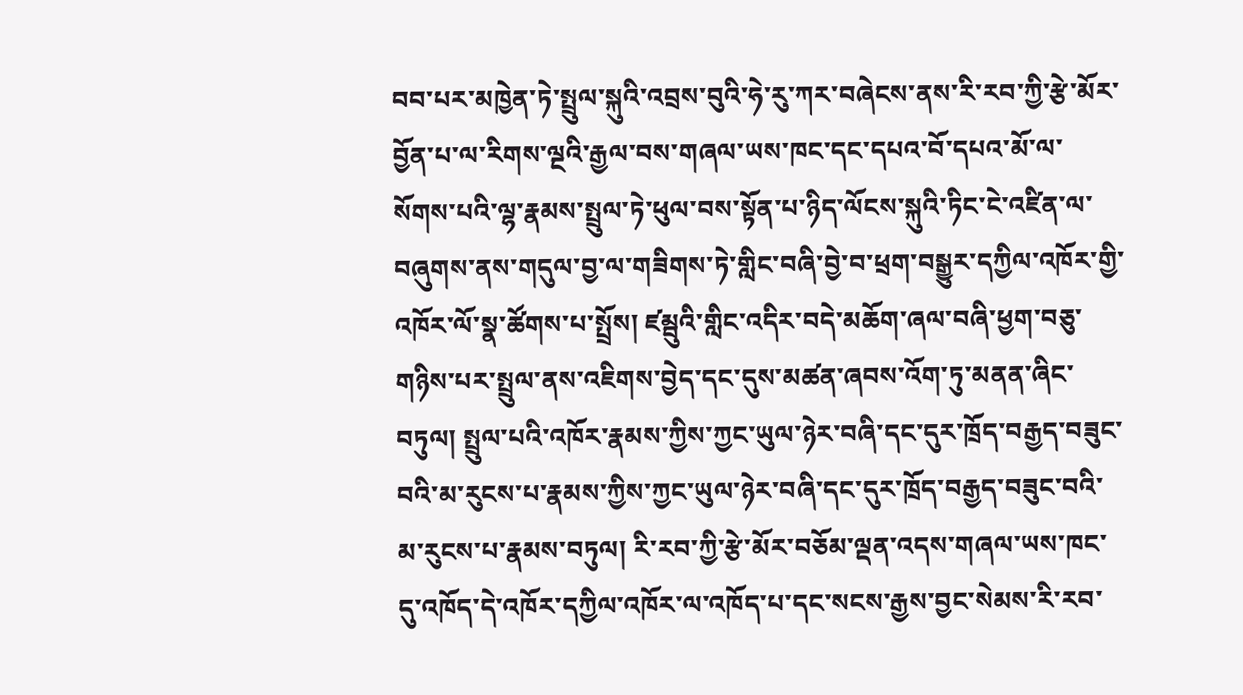བབ་པར་མཁྱེན་ཏེ་སྤྲུལ་སྐུའི་འབྲས་བུའི་ཧེ་རུ་ཀར་བཞེངས་ནས་རི་རབ་ཀྱི་རྩེ་མོར་བྱོན་པ་ལ་རིགས་ལྔའི་རྒྱལ་བས་གཞལ་ཡས་ཁང་དང་དཔའ་བོ་དཔའ་མོ་ལ་སོགས་པའི་ལྷ་རྣམས་སྤྲུལ་ཏེ་ཕུལ་བས་སྟོན་པ་ཉིད་ལོངས་སྐུའི་ཏིང་ངེ་འཛིན་ལ་བཞུགས་ནས་གདུལ་བྱ་ལ་གཟིགས་ཏེ་གླིང་བཞི་བྱེ་བ་ཕྲག་བསྒྱུར་དཀྱིལ་འཁོར་གྱི་འཁོར་ལོ་སྣ་ཚོགས་པ་སྤྲོས། ཛམྦུའི་གླིང་འདིར་བདེ་མཆོག་ཞལ་བཞི་ཕྱག་བཅུ་གཉིས་པར་སྤྲུལ་ནས་འཇིགས་བྱེད་དང་དུས་མཚན་ཞབས་འོག་ཏུ་མནན་ཞིང་བཏུལ། སྤྲུལ་པའི་འཁོར་རྣམས་ཀྱིས་ཀྱང་ཡུལ་ཉེར་བཞི་དང་དུར་ཁྲོད་བརྒྱད་བཟུང་བའི་མ་རུངས་པ་རྣམས་ཀྱིས་ཀྱང་ཡུལ་ཉེར་བཞི་དང་དུར་ཁྲོད་བརྒྱད་བཟུང་བའི་མ་རུངས་པ་རྣམས་བཏུལ། རི་རབ་ཀྱི་རྩེ་མོར་བཅོམ་ལྡན་འདས་གཞལ་ཡས་ཁང་དུ་འཁོད་དེ་འཁོར་དཀྱིལ་འཁོར་ལ་འཁོད་པ་དང་སངས་རྒྱས་བྱང་སེམས་རི་རབ་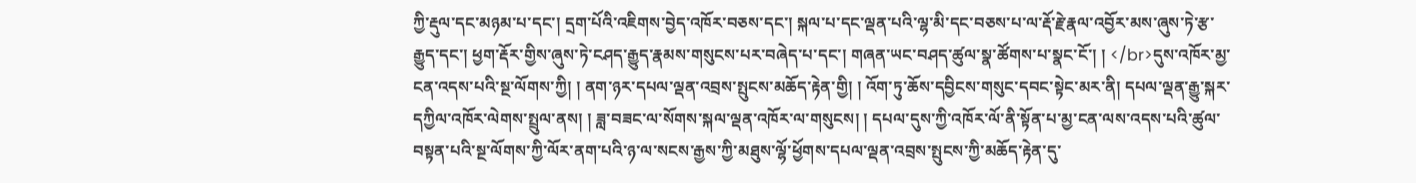ཀྱི་རྡུལ་དང་མཉམ་པ་དང་། དྲག་པོའི་འཇིགས་བྱེད་འཁོར་བཅས་དང་། སྐལ་པ་དང་ལྡན་པའི་ལྷ་མི་དང་བཅས་པ་ལ་རྡོ་རྗེ་རྣལ་འབྱོར་མས་ཞུས་ཏེ་རྩ་རྒྱུད་དང་། ཕྱག་རྡོར་གྱིས་ཞུས་ཏེ་ངཤད་རྒྱུད་རྣམས་གསུངས་པར་བཞེད་པ་དང་། གཞན་ཡང་བཤད་ཚུལ་སྣ་ཚོགས་པ་སྣང་ངོ་། ། </br>དུས་འཁོར་མྱ་ངན་འདས་པའི་སྔ་ལོགས་ཀྱི། ། ནག་ཉར་དཔལ་ལྡན་འབྲས་སྤུངས་མཆོད་རྟེན་གྱི། ། འོག་ཏུ་ཆོས་དབྱིངས་གསུང་དབང་སྟེང་མར་ནི། དཔལ་ལྡན་རྒྱུ་སྐར་དཀྱིལ་འཁོར་ལེགས་སྤྲུལ་ནས། ། ཟླ་བཟང་ལ་སོགས་སྐལ་ལྡན་འཁོར་ལ་གསུངས། ། དཔལ་དུས་ཀྱི་འཁོར་ལོ་ནི་སྟོན་པ་མྱ་ངན་ལས་འདས་པའི་ཚུལ་བསྟན་པའི་སྔ་ལོགས་ཀྱི་ལོར་ནག་པའི་ཉ་ལ་སངས་རྒྱས་ཀྱི་མཐུས་ལྷོ་ཕྱོགས་དཔལ་ལྡན་འབྲས་སྤུངས་ཀྱི་མཆོད་རྟེན་དུ་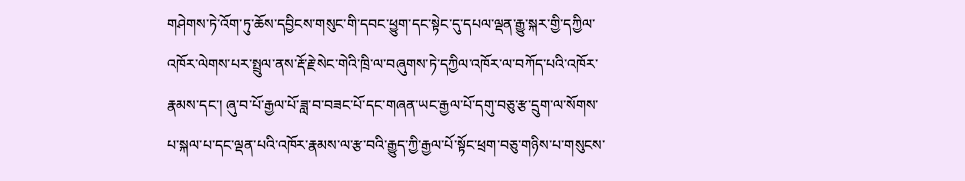གཤེགས་ཏེ་འོག་ཏུ་ཆོས་དབྱིངས་གསུང་གི་དབང་ཕྱུག་དང་སྟེང་དུ་དཔལ་ལྡན་རྒྱུ་སྐར་གྱི་དཀྱིལ་འཁོར་ལེགས་པར་སྤྲུལ་ནས་རྡོ་རྗེ་སེང་གེའི་ཁྲི་ལ་བཞུགས་ཏེ་དཀྱིལ་འཁོར་ལ་བཀོད་པའི་འཁོར་རྣམས་དང་། ཞུ་བ་པོ་རྒྱལ་པོ་ཟླ་བ་བཟང་པོ་དང་གཞན་ཡང་རྒྱལ་པོ་དགུ་བཅུ་རྩ་དྲུག་ལ་སོགས་པ་སྐལ་པ་དང་ལྡན་པའི་འཁོར་རྣམས་ལ་རྩ་བའི་རྒྱུད་ཀྱི་རྒྱལ་པོ་སྟོང་ཕྲག་བཅུ་གཉིས་པ་གསུངས་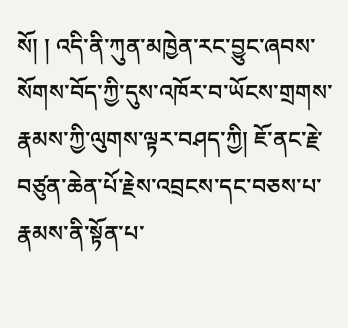སོ། ། འདི་ནི་ཀུན་མཁྱེན་རང་བྱུང་ཞབས་སོགས་བོད་ཀྱི་དུས་འཁོར་བ་ཡོངས་གྲགས་རྣམས་ཀྱི་ལུགས་ལྟར་བཤད་ཀྱི། ཇོ་ནང་རྗེ་བཙུན་ཆེན་པོ་རྗེས་འབྲངས་དང་བཅས་པ་རྣམས་ནི་སྟོན་པ་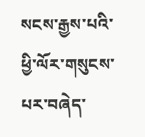སངས་རྒྱས་པའི་ཕྱི་ལོར་གསུངས་པར་བཞེད་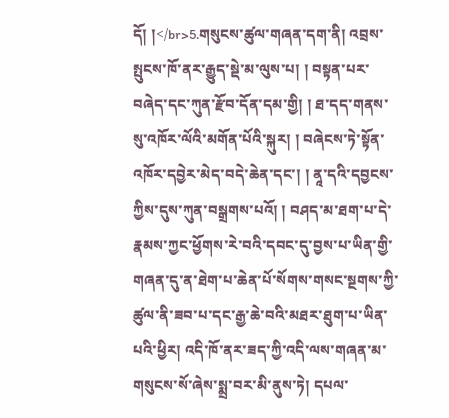དོ། །</br>5.གསུངས་ཚུལ་གཞན་དག་ནི། འབྲས་སྤུངས་ཁོ་ནར་རྒྱུད་སྡེ་མ་ལུས་པ། ། བསྟན་པར་བཞེད་དང་ཀུན་རྫོབ་དོན་དམ་གྱི། ། ཐ་དད་གནས་སུ་འཁོར་ལོའི་མགོན་པོའི་སྐུར། ། བཞེངས་ཏེ་སྟོན་འཁོར་དབྱེར་མེད་བདེ་ཆེན་དང་། ། ནཱ་དའི་དབྱངས་ཀྱིས་དུས་ཀུན་བསྒྲགས་པའོ། ། བཤད་མ་ཐག་པ་དེ་རྣམས་ཀྱང་ཕྱོགས་རེ་བའི་དབང་དུ་བྱས་པ་ཡིན་གྱི་གཞན་དུ་ན་ཐེག་པ་ཆེན་པོ་སོགས་གསང་སྔགས་ཀྱི་ཚུལ་ནི་ཟབ་པ་དང་རྒྱ་ཆེ་བའི་མཐར་ཐུག་པ་ཡིན་པའི་ཕྱིར། འདི་ཁོ་ནར་ཟད་ཀྱི་འདི་ལས་གཞན་མ་གསུངས་སོ་ཞེས་སྨྲ་བར་མི་ནུས་ཏེ། དཔལ་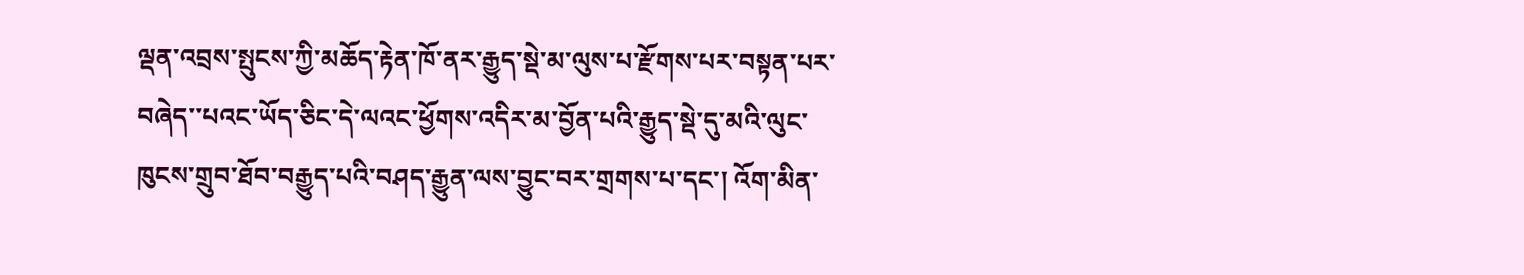ལྡན་འབྲས་སྤུངས་ཀྱི་མཆོད་རྟེན་ཁོ་ནར་རྒྱུད་སྡེ་མ་ལུས་པ་རྫོགས་པར་བསྟན་པར་བཞེད་་པའང་ཡོད་ཅིང་དེ་ལའང་ཕྱོགས་འདིར་མ་བྱོན་པའི་རྒྱུད་སྡེ་དུ་མའི་ལུང་ཁུངས་གྲུབ་ཐོབ་བརྒྱུད་པའི་བཤད་རྒྱུན་ལས་བྱུང་བར་གྲགས་པ་དང་། འོག་མིན་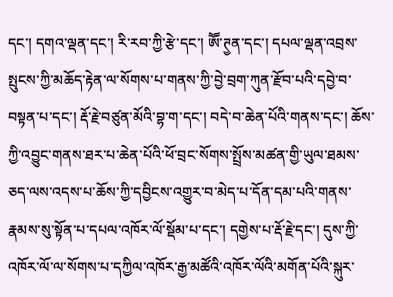དང་། དགའ་ལྡན་དང་། རི་རབ་ཀྱི་རྩེ་དང་། ཨཽ་ཊྱན་དང་། དཔལ་ལྡན་འབྲས་སྤུངས་ཀྱི་མཆོད་རྟེན་ལ་སོགས་པ་གནས་ཀྱི་བྱེ་བྲག་ཀུན་རྫོབ་པའི་དབྱེ་བ་བསྟན་པ་དང་། རྡོ་རྗེ་བཙུན་མོའི་བྷ་ག་དང་། བདེ་བ་ཆེན་པོའི་གནས་དང་། ཆོས་ཀྱི་འབྱུང་གནས་ཐར་པ་ཆེན་པོའི་ཕོ་བྲང་སོགས་སྤྲོས་མཚན་གྱི་ཡུལ་ཐམས་ཅད་ལས་འདས་པ་ཆོས་ཀྱི་དབྱིངས་འགྱུར་བ་མེད་པ་དོན་དམ་པའི་གནས་རྣམས་སུ་སྟོན་པ་དཔལ་འཁོར་ལོ་སྡོམ་པ་དང་། དགྱེས་པ་རྡོ་རྗེ་དང་། དུས་ཀྱི་འཁོར་ལོ་ལ་སོགས་པ་དཀྱིལ་འཁོར་རྒྱ་མཚོའི་འཁོར་ལོའི་མགོན་པོའི་སྐུར་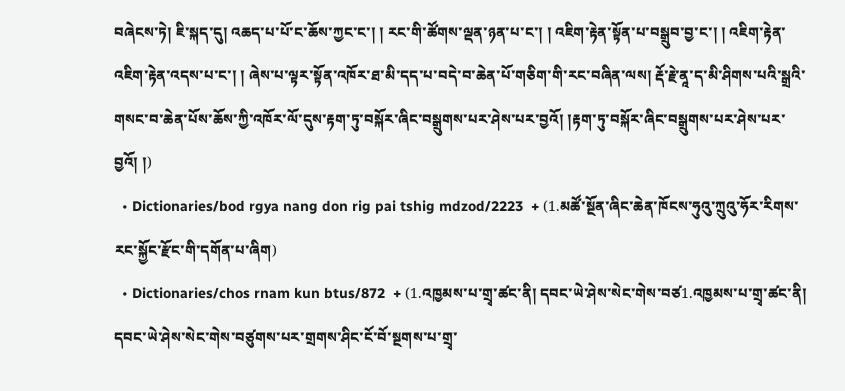བཞེངས་ཏེ། ཇི་སྐད་དུ། འཆད་པ་པོ་ང་ཆོས་ཀྱང་ང་། ། རང་གི་ཚོགས་ལྡན་ཉན་པ་ང་། ། འཇིག་རྟེན་སྟོན་པ་བསྒྲུབ་བྱ་ང་། ། འཇིག་རྟེན་འཇིག་རྟེན་འདས་པ་ང་། ། ཞེས་པ་ལྟར་སྟོན་འཁོར་ཐ་མི་དད་པ་བདེ་བ་ཆེན་པོ་གཅིག་གི་རང་བཞིན་ལས། རྡོ་རྗེ་ནཱ་ད་མི་ཤིགས་པའི་སྒྲའི་གསང་བ་ཆེན་པོས་ཆོས་ཀྱི་འཁོར་ལོ་དུས་རྟག་ཏུ་བསྐོར་ཞིང་བསྒྲུགས་པར་ཤེས་པར་བྱའོ། །རྟག་ཏུ་བསྐོར་ཞིང་བསྒྲུགས་པར་ཤེས་པར་བྱའོ། །)
  • Dictionaries/bod rgya nang don rig pai tshig mdzod/2223  + (1.མཚོ་སྔོན་ཞིང་ཆེན་ཁོངས་ཧུའུ་ཀྲུའུ་ཧོར་རིགས་རང་སྐྱོང་རྫོང་གི་དགོན་པ་ཞིག)
  • Dictionaries/chos rnam kun btus/872  + (1.འཁྱམས་པ་གྲྭ་ཚང་ནི། དབང་ཡེ་ཤེས་སེང་གེས་བཙ1.འཁྱམས་པ་གྲྭ་ཚང་ནི། དབང་ཡེ་ཤེས་སེང་གེས་བཙུགས་པར་གྲགས་ཤིང་ངོ་བོ་སྔགས་པ་གྲྭ་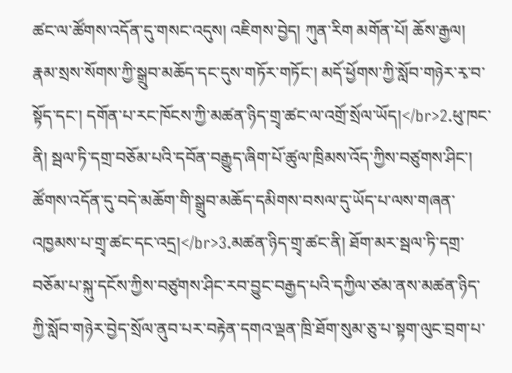ཚང་ལ་ཚོགས་འདོན་དུ་གསང་འདུས། འཇིགས་བྱེད། ཀུན་རིག མགོན་པོ། ཆོས་རྒྱལ། རྣམ་སྲས་སོགས་ཀྱི་སྒྲུབ་མཆོད་དང་དུས་གཏོར་གཏོང་། མདོ་ཕྱོགས་ཀྱི་སློབ་གཉེར་རྭ་བ་སྟོད་དང་། དགོན་པ་རང་ཁོངས་ཀྱི་མཚན་ཉིད་གྲྭ་ཚང་ལ་འགྲོ་སྲོལ་ཡོད།</br>2.ཕུ་ཁང་ནི། སྦལ་ཏི་དགྲ་བཅོམ་པའི་དབོན་བརྒྱུད་ཞིག་པོ་ཚུལ་ཁྲིམས་འོད་ཀྱིས་བཙུགས་ཤིང་། ཚོགས་འདོན་དུ་བདེ་མཆོག་གི་སྒྲུབ་མཆོད་དམིགས་བསལ་དུ་ཡོད་པ་ལས་གཞན་འཁྱམས་པ་གྲྭ་ཚང་དང་འདྲ།</br>3.མཚན་ཉིད་གྲྭ་ཚང་ནི། ཐོག་མར་སྦལ་ཏི་དགྲ་བཅོམ་པ་སྐུ་དངོས་ཀྱིས་བཙུགས་ཤིང་རབ་བྱུང་བརྒྱད་པའི་དཀྱིལ་ཙམ་ནས་མཚན་ཉིད་ཀྱི་སློབ་གཉེར་བྱེད་སྲོལ་ནུབ་པར་བརྟེན་དགའ་ལྡན་ཁྲི་ཐོག་སུམ་ཅུ་པ་སྟག་ལུང་བྲག་པ་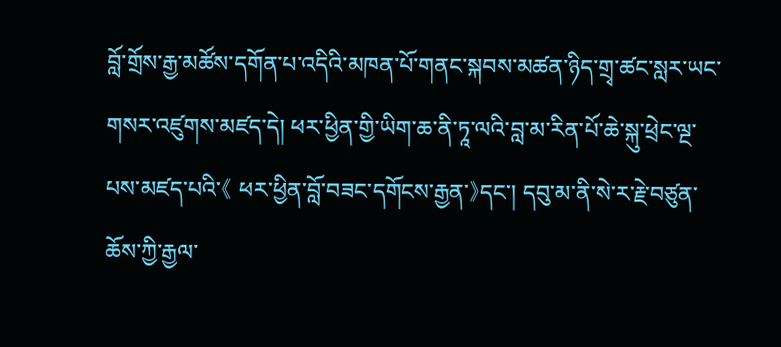བློ་གྲོས་རྒྱ་མཚོས་དགོན་པ་འདིའི་མཁན་པོ་གནང་སྐབས་མཚན་ཉིད་གྲྭ་ཚང་སླར་ཡང་གསར་འཛུགས་མཛད་དེ། ཕར་ཕྱིན་གྱི་ཡིག་ཆ་ནི་ཏཱ་ལའི་བླ་མ་རིན་པོ་ཆེ་སྐུ་ཕྲེང་ལྔ་པས་མཛད་པའི་《 ཕར་ཕྱིན་བློ་བཟང་དགོངས་རྒྱན་》དང་། དབུ་མ་ནི་སེ་ར་རྗེ་བཙུན་ཆོས་ཀྱི་རྒྱལ་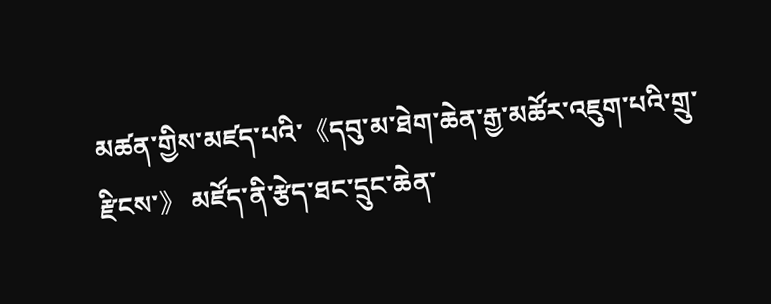མཚན་གྱིས་མཛད་པའི་《དབུ་མ་ཐེག་ཆེན་རྒྱ་མཚོར་འཇུག་པའི་གྲུ་རྫིངས་》 མཛོད་ནི་རྩེད་ཐང་དྲུང་ཆེན་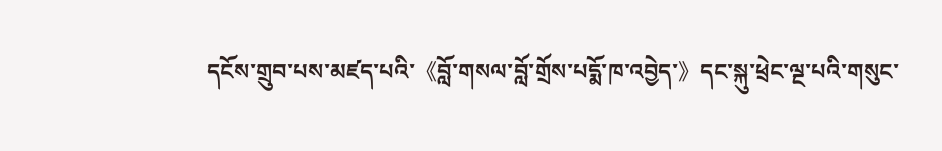དངོས་གྲུབ་པས་མཛད་པའི་《བློ་གསལ་བློ་གྲོས་པདྨོ་ཁ་འབྱེད་》དང་སྐུ་ཕྲེང་ལྔ་པའི་གསུང་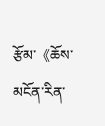རྩོམ་《ཆོས་མངོན་རིན་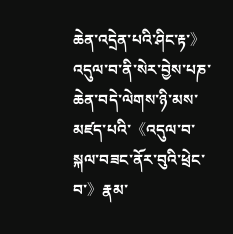ཆེན་འདྲེན་པའི་ཤིང་རྟ་》 འདུལ་བ་ནི་སེར་བྱེས་པཎ་ཆེན་བདེ་ལེགས་ཉི་མས་མཛད་པའི་《འདུལ་བ་སྐལ་བཟང་ནོར་བུའི་ཕྲེང་བ་》རྣམ་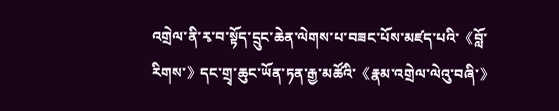འགྲེལ་ནི་རྭ་བ་སྟོད་དྲུང་ཆེན་ལེགས་པ་བཟང་པོས་མཛད་པའི་《བློ་རིགས་》དང་གྲྭ་ཆུང་ཡོན་ཏན་རྒྱ་མཚོའི་《རྣམ་འགྲེལ་ལེའུ་བཞི་》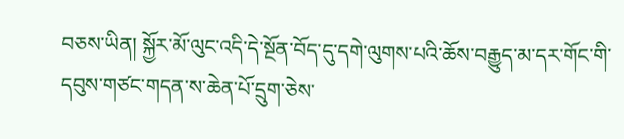བཅས་ཡིན། སྐྱོར་མོ་ལུང་འདི་དེ་སྔོན་བོད་དུ་དགེ་ལུགས་པའི་ཆོས་བརྒྱུད་མ་དར་གོང་གི་དབུས་གཙང་གདན་ས་ཆེན་པོ་དྲུག་ཅེས་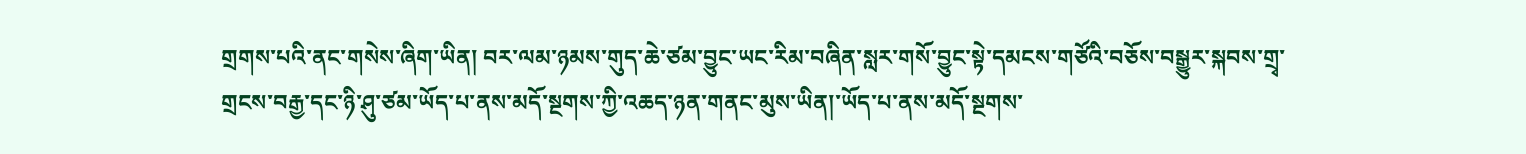གྲགས་པའི་ནང་གསེས་ཞིག་ཡིན། བར་ལམ་ཉམས་གུད་ཆེ་ཙམ་བྱུང་ཡང་རིམ་བཞིན་སླར་གསོ་བྱུང་སྟེ་དམངས་གཙོའི་བཅོས་བསྒྱུར་སྐབས་གྲྭ་གྲངས་བརྒྱ་དང་ཉི་ཤུ་ཙམ་ཡོད་པ་ནས་མདོ་སྔགས་ཀྱི་འཆད་ཉན་གནང་མུས་ཡིན།་ཡོད་པ་ནས་མདོ་སྔགས་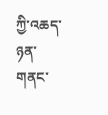ཀྱི་འཆད་ཉན་གནང་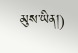མུས་ཡིན།)